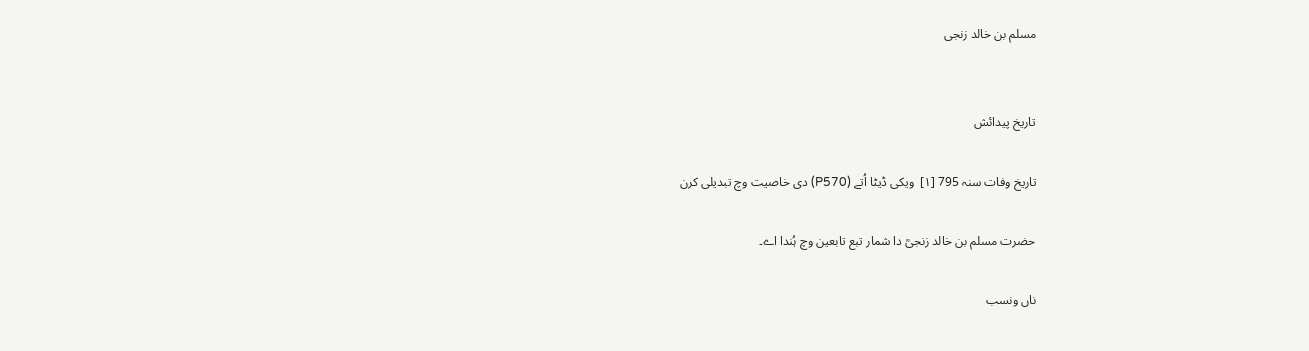مسلم بن خالد زنجی


تاریخ پیدائش

تاریخ وفات سنہ 795 [۱]  ویکی ڈیٹا اُتے (P570) دی خاصیت وچ تبدیلی کرن

حضرت مسلم بن خالد زنجیؒ دا شمار تبع تابعین وچ ہُندا اے۔

ناں ونسب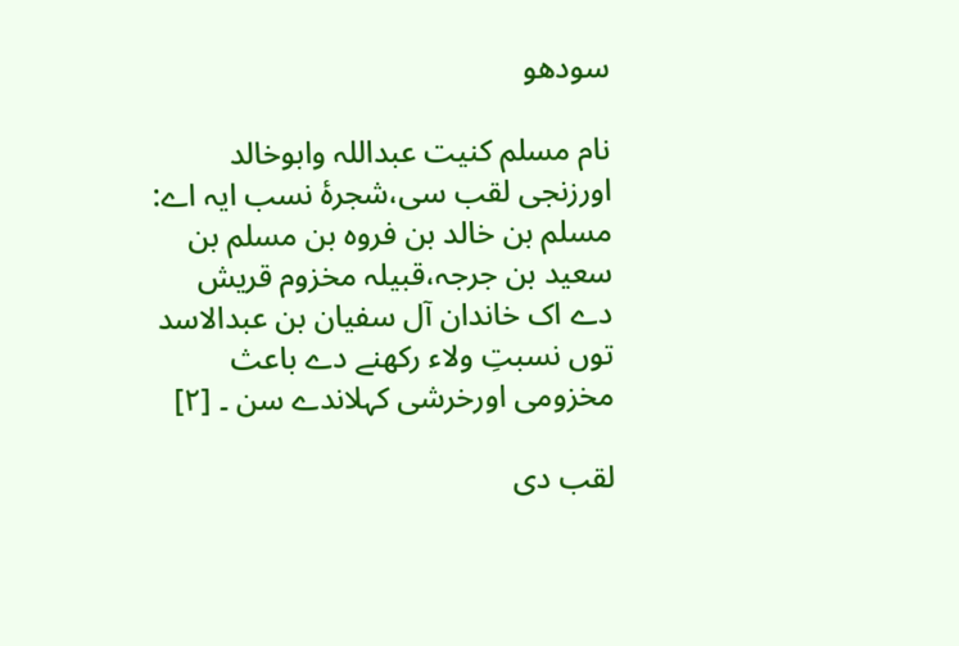سودھو

نام مسلم کنیت عبداللہ وابوخالد اورزنجی لقب سی،شجرۂ نسب ایہ اے: مسلم بن خالد بن فروہ بن مسلم بن سعید بن جرجہ،قبیلہ مخزوم قریش دے اک خاندان آل سفیان بن عبدالاسد توں نسبتِ ولاء رکھنے دے باعث مخزومی اورخرشی کہلاندے سن ۔ [۲]

لقب دی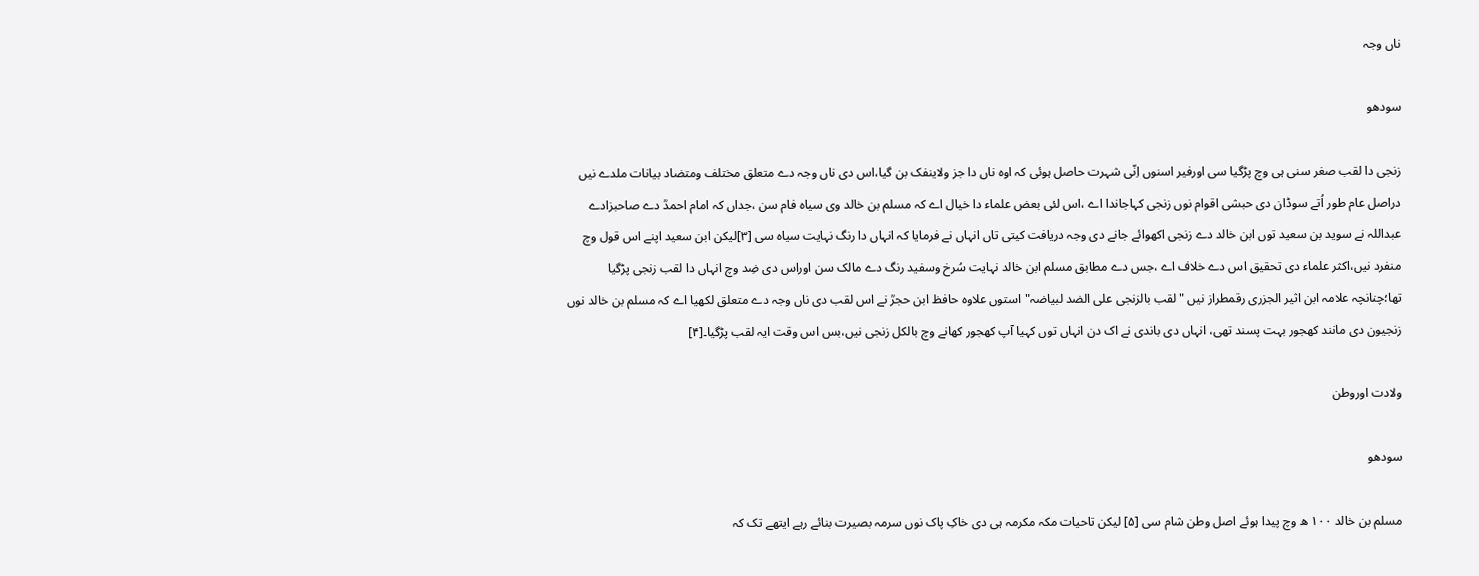ناں وجہ

سودھو

زنجی دا لقب صغر سنی ہی وچ پڑگیا سی اورفیر اسنوں اِنّی شہرت حاصل ہوئی کہ اوہ ناں دا جز ولاینفک بن گیا،اس دی ناں وجہ دے متعلق مختلف ومتضاد بیانات ملدے نيں دراصل عام طور اُتے سوڈان دی حبشی اقوام نوں زنجی کہاجاندا اے ،اس لئی بعض علماء دا خیال اے کہ مسلم بن خالد وی سیاہ فام سن ،جداں کہ امام احمدؒ دے صاحبزادے عبداللہ نے سوید بن سعید توں ابن خالد دے زنجی اکھوائے جانے دی وجہ دریافت کيتی تاں انہاں نے فرمایا کہ انہاں دا رنگ نہایت سیاہ سی [۳]لیکن ابن سعید اپنے اس قول وچ منفرد نيں،اکثر علماء دی تحقیق اس دے خلاف اے ،جس دے مطابق مسلم ابن خالد نہایت سُرخ وسفید رنگ دے مالک سن اوراس دی ضِد وچ انہاں دا لقب زنجی پڑگیا تھا؛چنانچہ علامہ ابن اثیر الجزری رقمطراز نيں "لقب بالزنجی علی الضد لبیاضہ"استوں علاوہ حافظ ابن حجرؒ نے اس لقب دی ناں وجہ دے متعلق لکھیا اے کہ مسلم بن خالد نوں زنجیون دی مانند کھجور بہت پسند تھی، انہاں دی باندی نے اک دن انہاں توں کہیا آپ کھجور کھانے وچ بالکل زنجی نيں،بس اس وقت ایہ لقب پڑگیا۔[۴]

ولادت اوروطن

سودھو

مسلم بن خالد ۱۰۰ ھ وچ پیدا ہوئے اصل وطن شام سی [۵] لیکن تاحیات مکہ مکرمہ ہی دی خاکِ پاک نوں سرمہ بصیرت بنائے رہے ایتھے تک کہ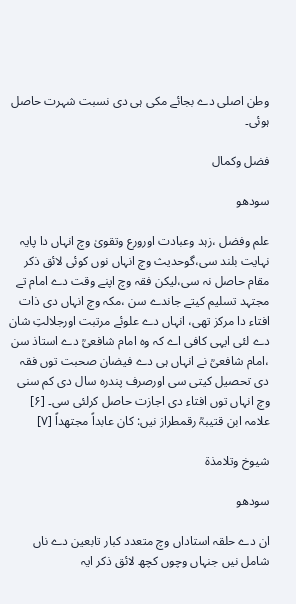وطن اصلی دے بجائے مکی ہی دی نسبت شہرت حاصل ہوئی۔

فضل وکمال

سودھو

علم وفضل ،زہد وعبادت اورورع وتقویٰ وچ انہاں دا پایہ نہایت بلند سی،گوحدیث وچ انہاں نوں کوئی لائق ذکر مقام حاصل نہ سی،لیکن فقہ وچ اپنے وقت دے امام تے مجتہد تسلیم کیتے جاندے سن ،مکہ وچ انہاں دی ذات افتاء دا مرکز تھی، انہاں دے علوئے مرتبت اورجلالتِ شان دے لئی ایہی کافی اے کہ وہ امام شافعیؒ دے استاذ سن ،امام شافعیؒ نے انہاں ہی دے فیضان صحبت توں فقہ دی تحصیل کيتی سی اورصرف پندرہ سال دی کم سنی وچ انہاں توں افتاء دی اجازت حاصل کرلئی سی۔ [۶] علامہ ابن قتیبہؒ رقمطراز نيں: کان عابداً مجتھداً [۷]

شیوخ وتلامذۃ

سودھو

ان دے حلقہ استاداں وچ متعدد کبار تابعین دے ناں شامل نيں جنہاں وچوں کچھ لائق ذکر ایہ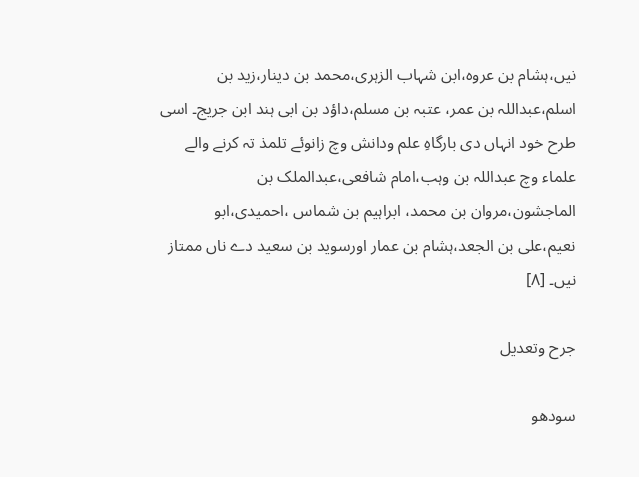نيں،ہشام بن عروہ،ابن شہاب الزہری،محمد بن دینار،زید بن اسلم،عبداللہ بن عمر، عتبہ بن مسلم،داؤد بن ابی ہند ابن جریج۔ اسی طرح خود انہاں دی بارگاہِ علم ودانش وچ زانوئے تلمذ تہ کرنے والے علماء وچ عبداللہ بن وہب،امام شافعی،عبدالملک بن الماجشون،مروان بن محمد، ابراہیم بن شماس ،احمیدی،ابو نعیم،علی بن الجعد،ہشام بن عمار اورسوید بن سعید دے ناں ممتاز نيں۔ [۸]

جرح وتعدیل

سودھو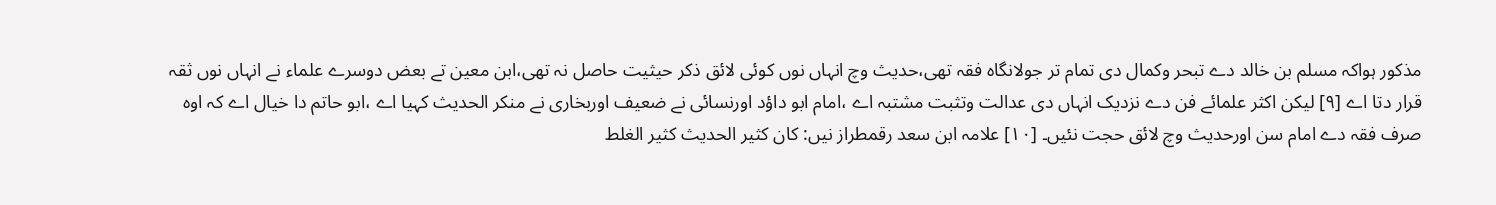مذکور ہواکہ مسلم بن خالد دے تبحر وکمال دی تمام تر جولانگاہ فقہ تھی،حدیث وچ انہاں نوں کوئی لائق ذکر حیثیت حاصل نہ تھی،ابن معین تے بعض دوسرے علماء نے انہاں نوں ثقہ قرار دتا اے [۹] لیکن اکثر علمائے فن دے نزدیک انہاں دی عدالت وتثبت مشتبہ اے ،امام ابو داؤد اورنسائی نے ضعیف اوربخاری نے منکر الحدیث کہیا اے ،ابو حاتم دا خیال اے کہ اوہ صرف فقہ دے امام سن اورحدیث وچ لائق حجت نئيں۔ [۱۰] علامہ ابن سعد رقمطراز نيں: کان کثیر الحدیث کثیر الغلط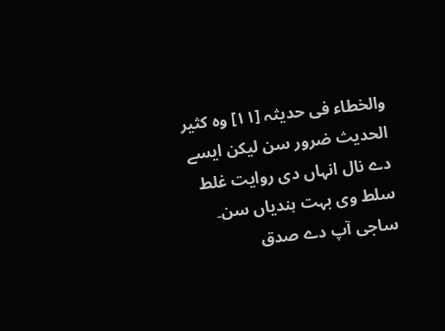والخطاء فی حدیثہ [۱۱] وہ کثیر الحدیث ضرور سن لیکن ايسے دے نال انہاں دی روایت غلط سلط وی بہت ہندیاں سن۔ ساجی آپ دے صدق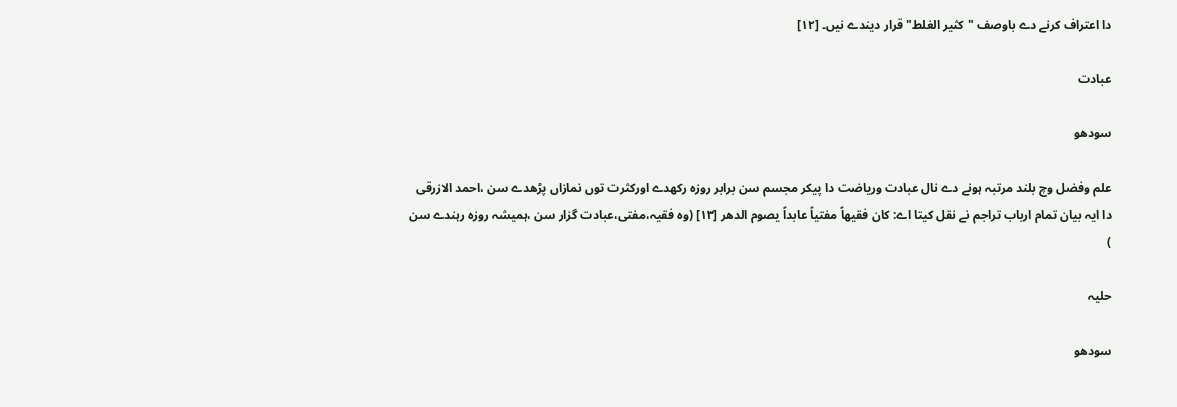دا اعتراف کرنے دے باوصف "کثیر الغلط" قرار دیندے نيں۔ [۱۲]

عبادت

سودھو

علم وفضل وچ بلند مرتبہ ہونے دے نال عبادت وریاضت دا پیکر مجسم سن برابر روزہ رکھدے اورکثرت توں نمازاں پڑھدے سن ،احمد الازرقی دا ایہ بیان تمام ارباب تراجم نے نقل کيتا اے: کان فقیھاً مفتیاً عابداً یصوم الدھر [۱۳] (وہ فقیہ،مفتی،عبادت گزار سن ،ہمیشہ روزہ رہندے سن )

حلیہ

سودھو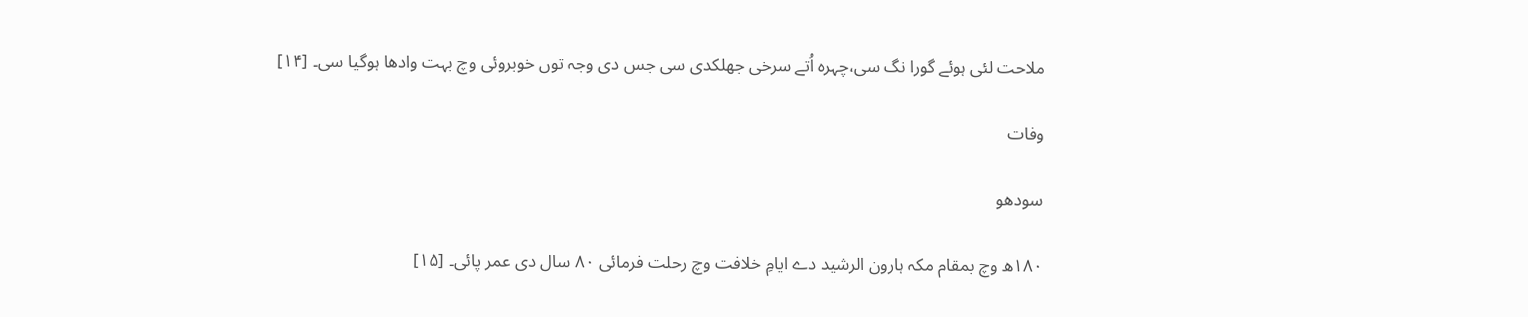ملاحت لئی ہوئے گورا نگ سی،چہرہ اُتے سرخی جھلکدی سی جس دی وجہ توں خوبروئی وچ بہت وادھا ہوگیا سی۔ [۱۴]

وفات

سودھو

۱۸۰ھ وچ بمقام مکہ ہارون الرشید دے ایامِ خلافت وچ رحلت فرمائی ۸۰ سال دی عمر پائی۔ [۱۵]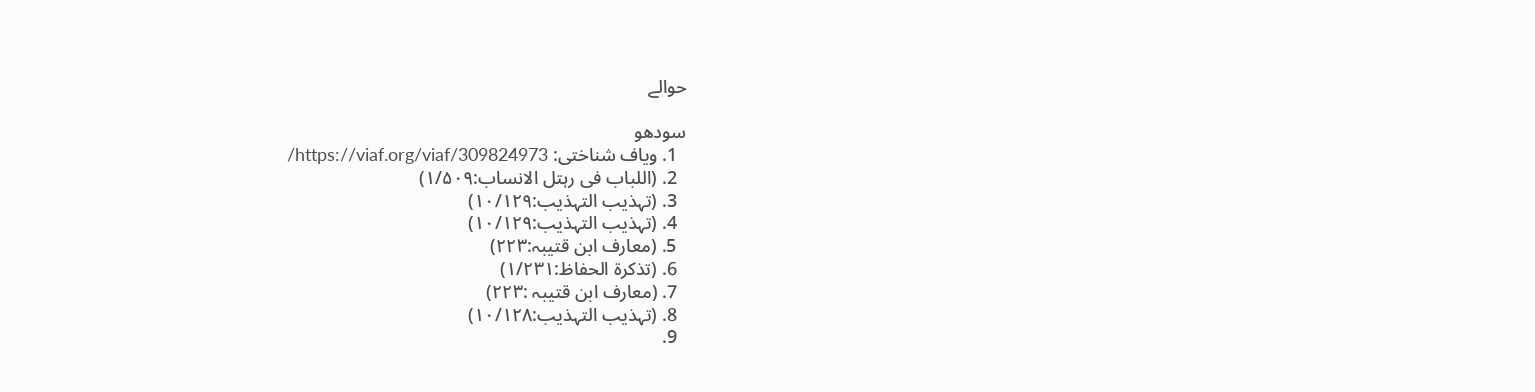حوالے

سودھو
  1. ویاف شناختی: https://viaf.org/viaf/309824973/
  2. (اللباب فی رہتل الانساب:۱/۵۰۹)
  3. (تہذيب التہذيب:۱۰/۱۲۹)
  4. (تہذيب التہذيب:۱۰/۱۲۹)
  5. (معارف ابن قتیبہ:۲۲۳)
  6. (تذکرۃ الحفاظ:۱/۲۳۱)
  7. (معارف ابن قتیبہ :۲۲۳)
  8. (تہذيب التہذيب:۱۰/۱۲۸)
  9.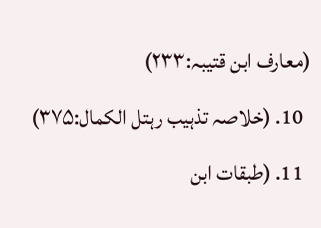(معارف ابن قتیبہ:۲۳۳)
  10. (خلاصہ تذہیب رہتل الکمال:۳۷۵)
  11. (طبقات ابن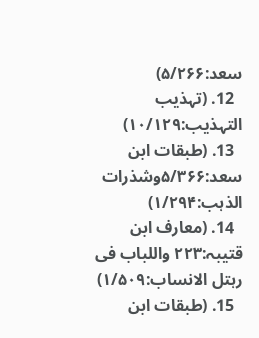سعد:۵/۲۶۶)
  12. (تہذيب التہذيب:۱۰/۱۲۹)
  13. (طبقات ابن سعد:۵/۳۶۶وشذرات الذہب:۱/۲۹۴)
  14. (معارف ابن قتیبہ:۲۲۳ واللباب فی رہتل الانساب:۱/۵۰۹)
  15. (طبقات ابن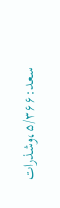سعد:۵/۳۶۶،وشذرات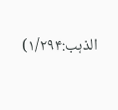الذہب:۱/۲۹۴)